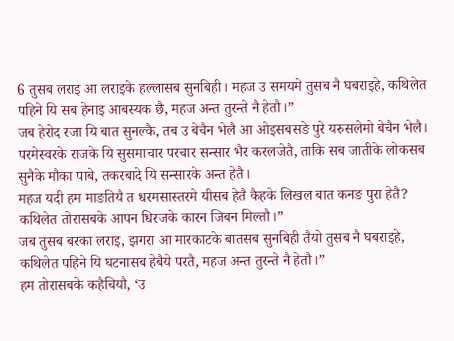6 तुसब लराइ आ लराइके हल्लासब सुनबिही। महज उ समयमे तुसब नै घबराइहे, कथिलेत पहिने यि सब हेनाइ आबस्यक छै, महज अन्त तुरन्ते नै हेतौ।”
जब हेरोद रजा यि बात सुनल्कै, तब उ बेचैन भेलै आ ओइसबसङे पुरे यरुसलेमो बेचैन भेलै।
परमेस्वरके राजके यि सुसमाचार परचार सन्सार भैर करलजेतै, ताकि सब जातीके लोकसब सुनैके मौका पाबे, तकरबादे यि सन्सारके अन्त हेतै।
महज यदी हम माङतियै त धरमसास्तरमे यीसब हेतै कैहके लिखल बात कनङ पुरा हेतै?
कथिलेत तोरासबके आपन धिरजके कारन जिबन मिल्तौ।”
जब तुसब बरका लराइ, झगरा आ मारकाटके बातसब सुनबिही तैयो तुसब नै घबराइहे, कथिलेत पहिने यि घटनासब हेबैये परतै, महज अन्त तुरन्ते नै हेतौ।”
हम तोरासबके कहैचियौ, ‘उ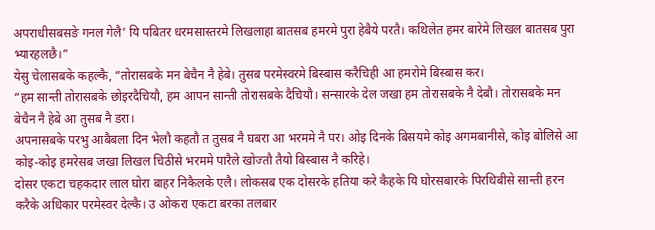अपराधीसबसङे गनल गेलै’ यि पबितर धरमसास्तरमे लिखलाहा बातसब हमरमे पुरा हेबैये परतै। कथिलेत हमर बारेमे लिखल बातसब पुरा भ्यारहलछै।”
येसु चेलासबके कहल्कै, “तोरासबके मन बेचैन नै हेबे। तुसब परमेस्वरमे बिस्बास करैचिही आ हमरोमे बिस्बास कर।
“हम सान्ती तोरासबके छोइरदैचियौ, हम आपन सान्ती तोरासबके दैचियौ। सन्सारके देल जखा हम तोरासबके नै देबौ। तोरासबके मन बेचैन नै हेबे आ तुसब नै डरा।
अपनासबके परभु आबैबला दिन भेलौ कहतौ त तुसब नै घबरा आ भरममे नै पर। ओइ दिनके बिसयमे कोइ अगमबानीसे, कोइ बोलिसे आ कोइ-कोइ हमरेसब जखा लिखल चिठीसे भरममे पारैले खोज्तौ तैयो बिस्बास नै करिहे।
दोसर एकटा चहकदार लाल घोरा बाहर निकैलके एलै। लोकसब एक दोसरके हतिया करे कैहके यि घोरसबारके पिरथिबीसे सान्ती हरन करैके अधिकार परमेस्वर देल्कै। उ ओकरा एकटा बरका तलबार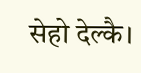सेहो देल्कै।